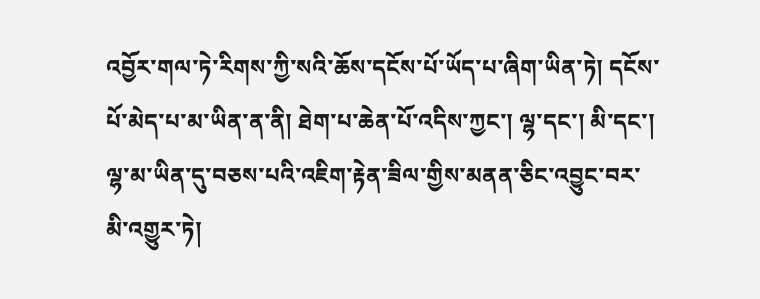འབྱོར་གལ་ཏེ་རིགས་ཀྱི་སའི་ཆོས་དངོས་པོ་ཡོད་པ་ཞིག་ཡིན་ཏེ། དངོས་པོ་མེད་པ་མ་ཡིན་ན་ནི། ཐེག་པ་ཆེན་པོ་འདིས་ཀྱང་། ལྷ་དང་། མི་དང་། ལྷ་མ་ཡིན་དུ་བཅས་པའི་འཇིག་རྟེན་ཟིལ་གྱིས་མནན་ཅིང་འབྱུང་བར་མི་འགྱུར་ཏེ།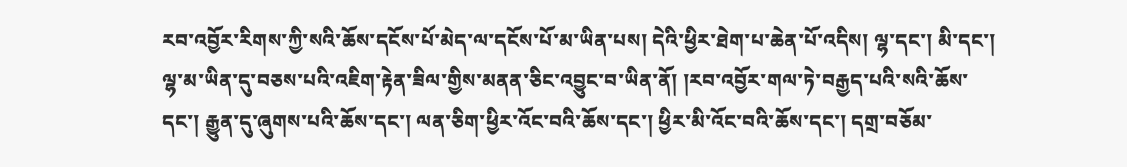རབ་འབྱོར་རིགས་ཀྱི་སའི་ཆོས་དངོས་པོ་མེད་ལ་དངོས་པོ་མ་ཡིན་པས། དེའི་ཕྱིར་ཐེག་པ་ཆེན་པོ་འདིས། ལྷ་དང་། མི་དང་། ལྷ་མ་ཡིན་དུ་བཅས་པའི་འཇིག་རྟེན་ཟིལ་གྱིས་མནན་ཅིང་འབྱུང་བ་ཡིན་ནོ། །རབ་འབྱོར་གལ་ཏེ་བརྒྱད་པའི་སའི་ཆོས་དང་། རྒྱུན་དུ་ཞུགས་པའི་ཆོས་དང་། ལན་ཅིག་ཕྱིར་འོང་བའི་ཆོས་དང་། ཕྱིར་མི་འོང་བའི་ཆོས་དང་། དགྲ་བཅོམ་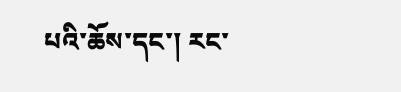པའི་ཆོས་དང་། རང་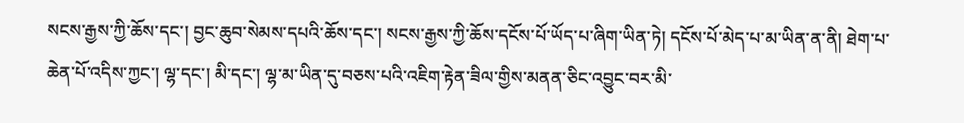སངས་རྒྱས་ཀྱི་ཆོས་དང་། བྱང་ཆུབ་སེམས་དཔའི་ཆོས་དང་། སངས་རྒྱས་ཀྱི་ཆོས་དངོས་པོ་ཡོད་པ་ཞིག་ཡིན་ཏེ། དངོས་པོ་མེད་པ་མ་ཡིན་ན་ནི། ཐེག་པ་ཆེན་པོ་འདིས་ཀྱང་། ལྷ་དང་། མི་དང་། ལྷ་མ་ཡིན་དུ་བཅས་པའི་འཇིག་རྟེན་ཟིལ་གྱིས་མནན་ཅིང་འབྱུང་བར་མི་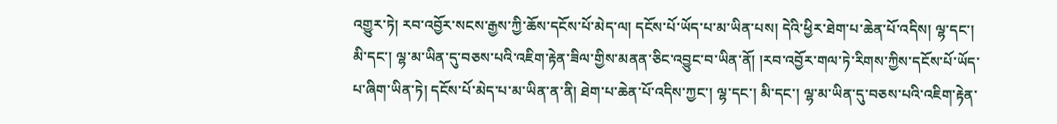འགྱུར་ཏེ། རབ་འབྱོར་སངས་རྒྱས་ཀྱི་ཆོས་དངོས་པོ་མེད་ལ། དངོས་པོ་ཡོད་པ་མ་ཡིན་པས། དེའི་ཕྱིར་ཐེག་པ་ཆེན་པོ་འདིས། ལྷ་དང་། མི་དང་། ལྷ་མ་ཡིན་དུ་བཅས་པའི་འཇིག་རྟེན་ཟིལ་གྱིས་མནན་ཅིང་འབྱུང་བ་ཡིན་ནོ། །རབ་འབྱོར་གལ་ཏེ་རིགས་ཀྱིས་དངོས་པོ་ཡོད་པ་ཞིག་ཡིན་ཏེ། དངོས་པོ་མེད་པ་མ་ཡིན་ན་ནི། ཐེག་པ་ཆེན་པོ་འདིས་ཀྱང་། ལྷ་དང་། མི་དང་། ལྷ་མ་ཡིན་དུ་བཅས་པའི་འཇིག་རྟེན་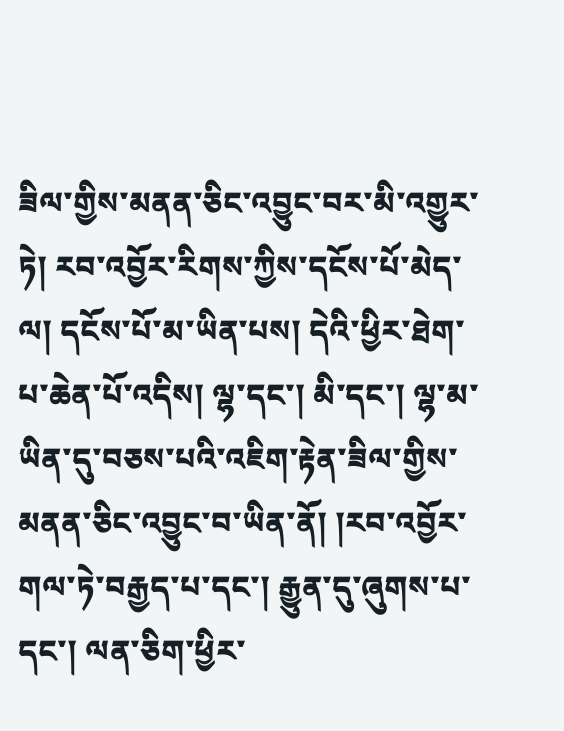ཟིལ་གྱིས་མནན་ཅིང་འབྱུང་བར་མི་འགྱུར་ཏེ། རབ་འབྱོར་རིགས་ཀྱིས་དངོས་པོ་མེད་ལ། དངོས་པོ་མ་ཡིན་པས། དེའི་ཕྱིར་ཐེག་པ་ཆེན་པོ་འདིས། ལྷ་དང་། མི་དང་། ལྷ་མ་ཡིན་དུ་བཅས་པའི་འཇིག་རྟེན་ཟིལ་གྱིས་མནན་ཅིང་འབྱུང་བ་ཡིན་ནོ། །རབ་འབྱོར་གལ་ཏེ་བརྒྱད་པ་དང་། རྒྱུན་དུ་ཞུགས་པ་དང་། ལན་ཅིག་ཕྱིར་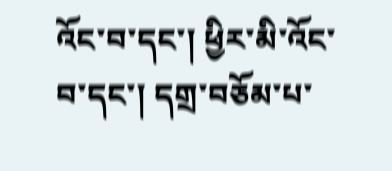འོང་བ་དང་། ཕྱིར་མི་འོང་བ་དང་། དགྲ་བཅོམ་པ་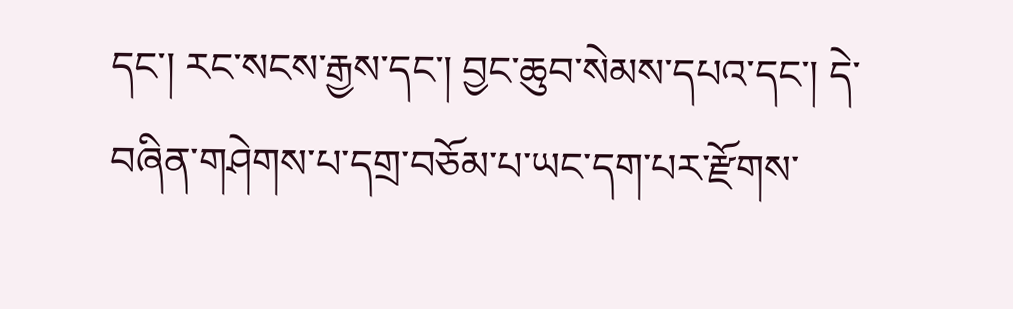དང་། རང་སངས་རྒྱས་དང་། བྱང་ཆུབ་སེམས་དཔའ་དང་། དེ་བཞིན་གཤེགས་པ་དགྲ་བཅོམ་པ་ཡང་དག་པར་རྫོགས་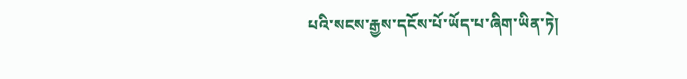པའི་སངས་རྒྱས་དངོས་པོ་ཡོད་པ་ཞིག་ཡིན་ཏེ།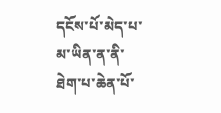དངོས་པོ་མེད་པ་མ་ཡིན་ན་ནི་ཐེག་པ་ཆེན་པོ་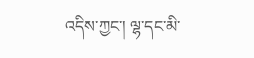འདིས་ཀྱང་། ལྷ་དང་མི་